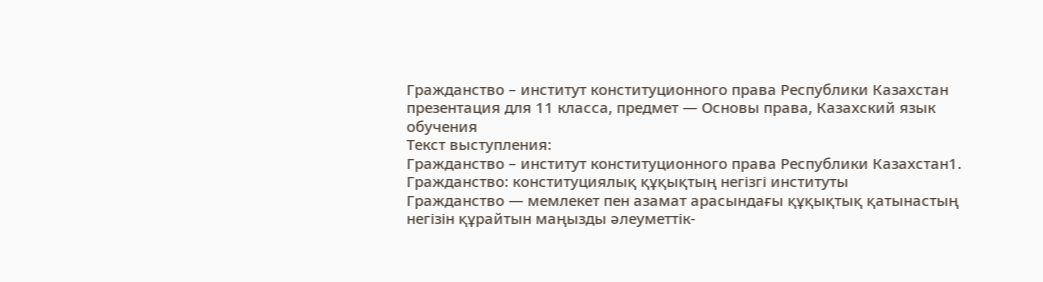Гражданство – институт конституционного права Республики Казахстан презентация для 11 класса, предмет — Основы права, Казахский язык обучения
Текст выступления:
Гражданство – институт конституционного права Республики Казахстан1. Гражданство: конституциялық құқықтың негізгі институты
Гражданство — мемлекет пен азамат арасындағы құқықтық қатынастың негізін құрайтын маңызды әлеуметтік-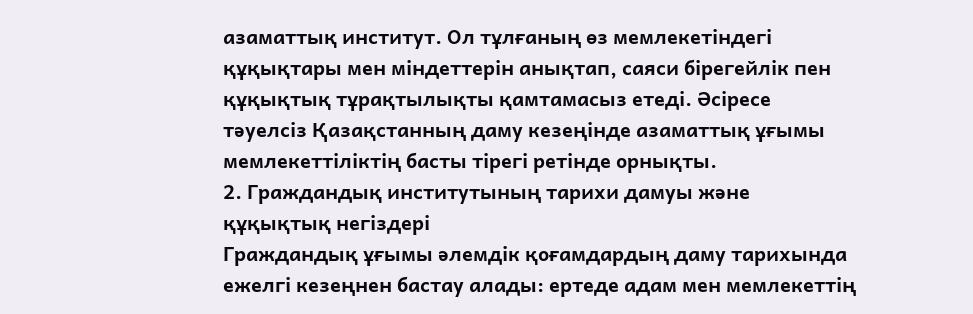азаматтық институт. Ол тұлғаның өз мемлекетіндегі құқықтары мен міндеттерін анықтап, саяси бірегейлік пен құқықтық тұрақтылықты қамтамасыз етеді. Әсіресе тәуелсіз Қазақстанның даму кезеңінде азаматтық ұғымы мемлекеттіліктің басты тірегі ретінде орнықты.
2. Граждандық институтының тарихи дамуы және құқықтық негіздері
Граждандық ұғымы әлемдік қоғамдардың даму тарихында ежелгі кезеңнен бастау алады: ертеде адам мен мемлекеттің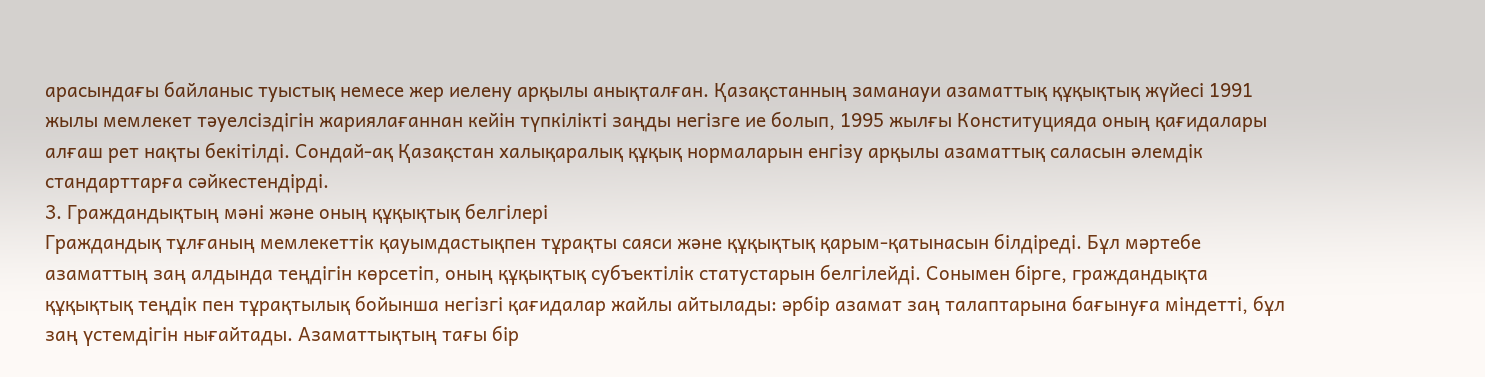арасындағы байланыс туыстық немесе жер иелену арқылы анықталған. Қазақстанның заманауи азаматтық құқықтық жүйесі 1991 жылы мемлекет тәуелсіздігін жариялағаннан кейін түпкілікті заңды негізге ие болып, 1995 жылғы Конституцияда оның қағидалары алғаш рет нақты бекітілді. Сондай-ақ Қазақстан халықаралық құқық нормаларын енгізу арқылы азаматтық саласын әлемдік стандарттарға сәйкестендірді.
3. Граждандықтың мәні және оның құқықтық белгілері
Граждандық тұлғаның мемлекеттік қауымдастықпен тұрақты саяси және құқықтық қарым-қатынасын білдіреді. Бұл мәртебе азаматтың заң алдында теңдігін көрсетіп, оның құқықтық субъектілік статустарын белгілейді. Сонымен бірге, граждандықта құқықтық теңдік пен тұрақтылық бойынша негізгі қағидалар жайлы айтылады: әрбір азамат заң талаптарына бағынуға міндетті, бұл заң үстемдігін нығайтады. Азаматтықтың тағы бір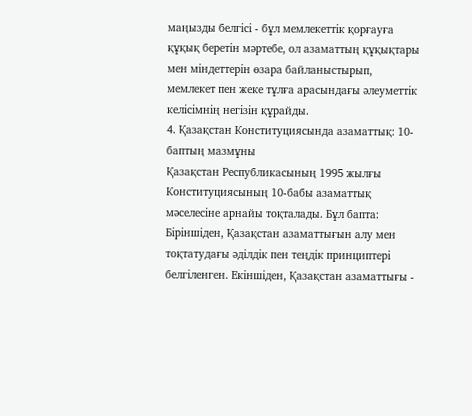маңызды белгісі - бұл мемлекеттік қорғауға құқық беретін мәртебе, ол азаматтың құқықтары мен міндеттерін өзара байланыстырып, мемлекет пен жеке тұлға арасындағы әлеуметтік келісімнің негізін құрайды.
4. Қазақстан Конституциясында азаматтық: 10-баптың мазмұны
Қазақстан Республикасының 1995 жылғы Конституциясының 10-бабы азаматтық мәселесіне арнайы тоқталады. Бұл бапта: Біріншіден, Қазақстан азаматтығын алу мен тоқтатудағы әділдік пен теңдік принциптері белгіленген. Екіншіден, Қазақстан азаматтығы -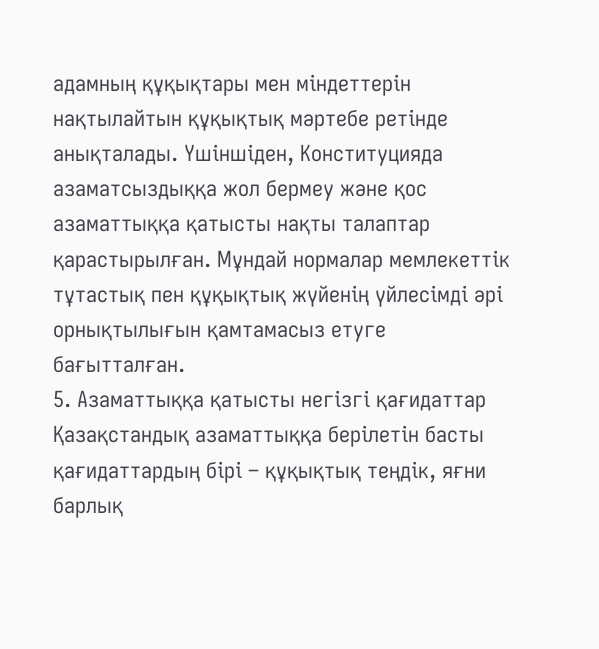адамның құқықтары мен міндеттерін нақтылайтын құқықтық мәртебе ретінде анықталады. Үшіншіден, Конституцияда азаматсыздыққа жол бермеу және қос азаматтыққа қатысты нақты талаптар қарастырылған. Мұндай нормалар мемлекеттік тұтастық пен құқықтық жүйенің үйлесімді әрі орнықтылығын қамтамасыз етуге бағытталған.
5. Азаматтыққа қатысты негізгі қағидаттар
Қазақстандық азаматтыққа берілетін басты қағидаттардың бірі – құқықтық теңдік, яғни барлық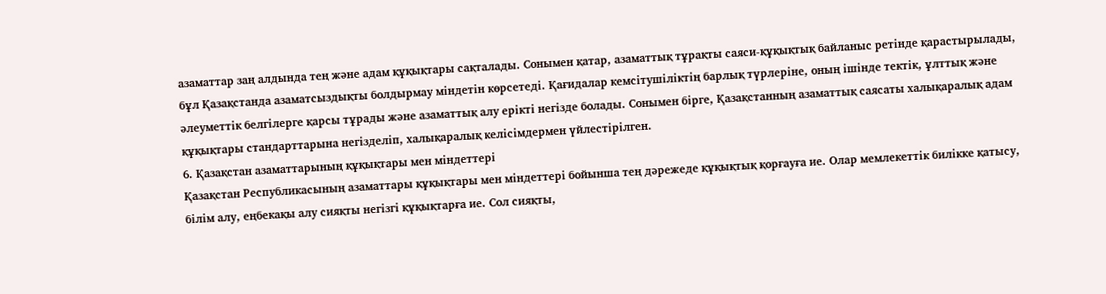азаматтар заң алдында тең және адам құқықтары сақталады. Сонымен қатар, азаматтық тұрақты саяси-құқықтық байланыс ретінде қарастырылады, бұл Қазақстанда азаматсыздықты болдырмау міндетін көрсетеді. Қағидалар кемсітушіліктің барлық түрлеріне, оның ішінде тектік, ұлттық және әлеуметтік белгілерге қарсы тұрады және азаматтық алу ерікті негізде болады. Сонымен бірге, Қазақстанның азаматтық саясаты халықаралық адам құқықтары стандарттарына негізделіп, халықаралық келісімдермен үйлестірілген.
6. Қазақстан азаматтарының құқықтары мен міндеттері
Қазақстан Республикасының азаматтары құқықтары мен міндеттері бойынша тең дәрежеде құқықтық қорғауға ие. Олар мемлекеттік билікке қатысу, білім алу, еңбекақы алу сияқты негізгі құқықтарға ие. Сол сияқты,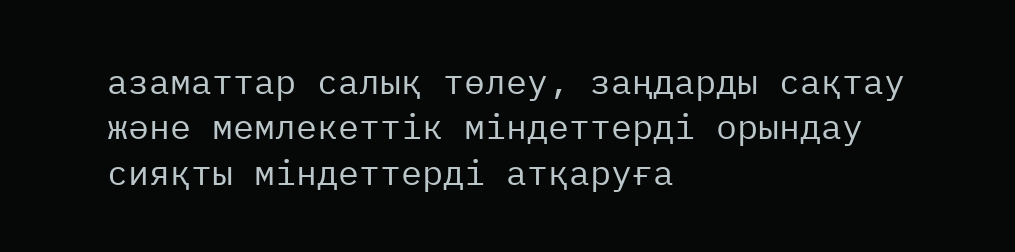азаматтар салық төлеу, заңдарды сақтау және мемлекеттік міндеттерді орындау сияқты міндеттерді атқаруға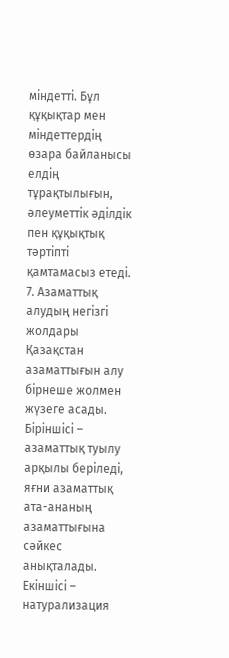міндетті. Бұл құқықтар мен міндеттердің өзара байланысы елдің тұрақтылығын, әлеуметтік әділдік пен құқықтық тәртіпті қамтамасыз етеді.
7. Азаматтық алудың негізгі жолдары
Қазақстан азаматтығын алу бірнеше жолмен жүзеге асады. Біріншісі – азаматтық туылу арқылы беріледі, яғни азаматтық ата-ананың азаматтығына сәйкес анықталады. Екіншісі – натурализация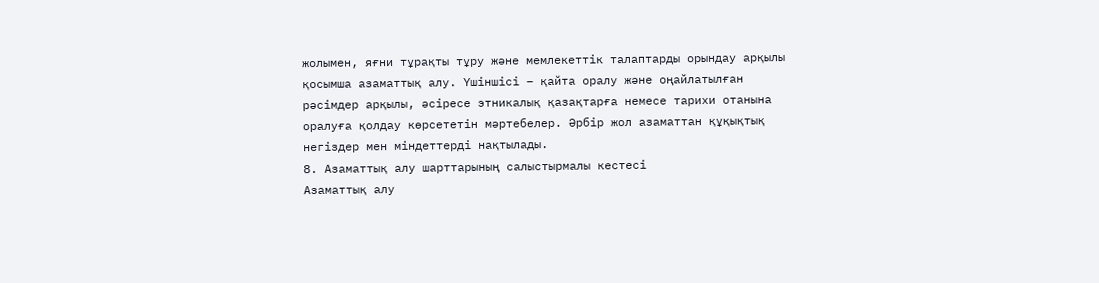жолымен, яғни тұрақты тұру және мемлекеттік талаптарды орындау арқылы қосымша азаматтық алу. Үшіншісі – қайта оралу және оңайлатылған рәсімдер арқылы, әсіресе этникалық қазақтарға немесе тарихи отанына оралуға қолдау көрсететін мәртебелер. Әрбір жол азаматтан құқықтық негіздер мен міндеттерді нақтылады.
8. Азаматтық алу шарттарының салыстырмалы кестесі
Азаматтық алу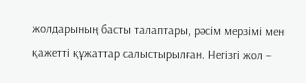жолдарының басты талаптары, рәсім мерзімі мен қажетті құжаттар салыстырылған. Негізгі жол –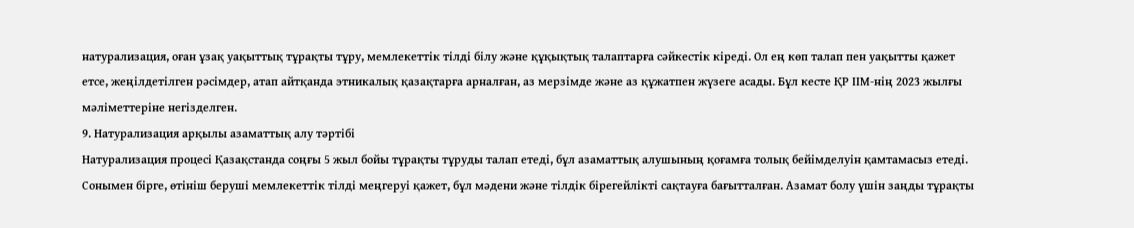натурализация, оған ұзақ уақыттық тұрақты тұру, мемлекеттік тілді білу және құқықтық талаптарға сәйкестік кіреді. Ол ең көп талап пен уақытты қажет етсе, жеңілдетілген рәсімдер, атап айтқанда этникалық қазақтарға арналған, аз мерзімде және аз құжатпен жүзеге асады. Бұл кесте ҚР ІІМ-нің 2023 жылғы мәліметтеріне негізделген.
9. Натурализация арқылы азаматтық алу тәртібі
Натурализация процесі Қазақстанда соңғы 5 жыл бойы тұрақты тұруды талап етеді, бұл азаматтық алушының қоғамға толық бейімделуін қамтамасыз етеді. Сонымен бірге, өтініш беруші мемлекеттік тілді меңгеруі қажет, бұл мәдени және тілдік бірегейлікті сақтауға бағытталған. Азамат болу үшін заңды тұрақты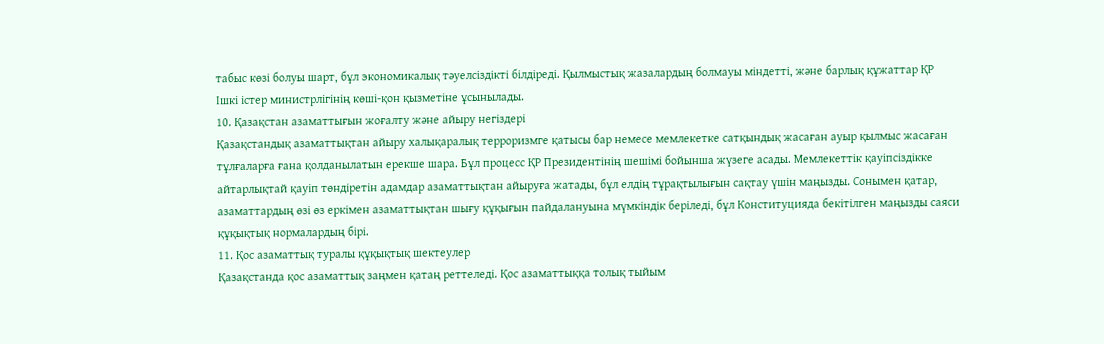табыс көзі болуы шарт, бұл экономикалық тәуелсіздікті білдіреді. Қылмыстық жазалардың болмауы міндетті, және барлық құжаттар ҚР Ішкі істер министрлігінің көші-қон қызметіне ұсынылады.
10. Қазақстан азаматтығын жоғалту және айыру негіздері
Қазақстандық азаматтықтан айыру халықаралық терроризмге қатысы бар немесе мемлекетке сатқындық жасаған ауыр қылмыс жасаған тұлғаларға ғана қолданылатын ерекше шара. Бұл процесс ҚР Президентінің шешімі бойынша жүзеге асады. Мемлекеттік қауіпсіздікке айтарлықтай қауіп төндіретін адамдар азаматтықтан айыруға жатады, бұл елдің тұрақтылығын сақтау үшін маңызды. Сонымен қатар, азаматтардың өзі өз еркімен азаматтықтан шығу құқығын пайдалануына мүмкіндік беріледі, бұл Конституцияда бекітілген маңызды саяси құқықтық нормалардың бірі.
11. Қос азаматтық туралы құқықтық шектеулер
Қазақстанда қос азаматтық заңмен қатаң реттеледі. Қос азаматтыққа толық тыйым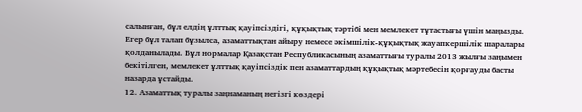салынған, бұл елдің ұлттық қауіпсіздігі, құқықтық тәртібі мен мемлекет тұтастығы үшін маңызды. Егер бұл талап бұзылса, азаматтықтан айыру немесе әкімшілік-құқықтық жауапкершілік шаралары қолданылады. Бұл нормалар Қазақстан Республикасының азаматтығы туралы 2013 жылғы заңымен бекітілген, мемлекет ұлттық қауіпсіздік пен азаматтардың құқықтық мәртебесін қорғауды басты назарда ұстайды.
12. Азаматтық туралы заңнаманың негізгі көздері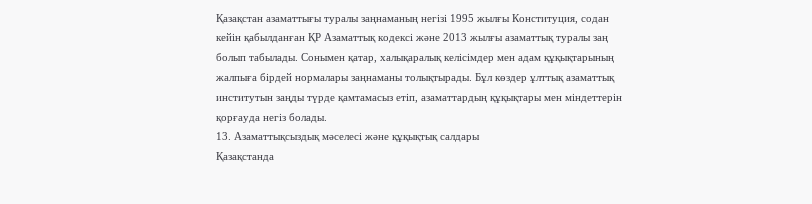Қазақстан азаматтығы туралы заңнаманың негізі 1995 жылғы Конституция, содан кейін қабылданған ҚР Азаматтық кодексі және 2013 жылғы азаматтық туралы заң болып табылады. Сонымен қатар, халықаралық келісімдер мен адам құқықтарының жалпыға бірдей нормалары заңнаманы толықтырады. Бұл көздер ұлттық азаматтық институтын заңды түрде қамтамасыз етіп, азаматтардың құқықтары мен міндеттерін қорғауда негіз болады.
13. Азаматтықсыздық мәселесі және құқықтық салдары
Қазақстанда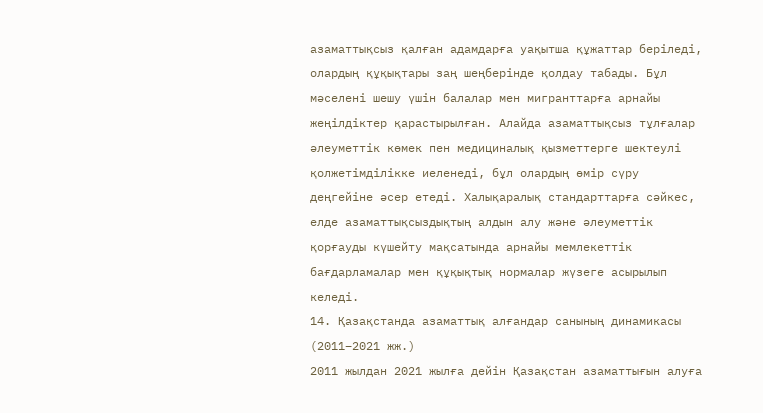азаматтықсыз қалған адамдарға уақытша құжаттар беріледі, олардың құқықтары заң шеңберінде қолдау табады. Бұл мәселені шешу үшін балалар мен мигранттарға арнайы жеңілдіктер қарастырылған. Алайда азаматтықсыз тұлғалар әлеуметтік көмек пен медициналық қызметтерге шектеулі қолжетімділікке иеленеді, бұл олардың өмір сүру деңгейіне әсер етеді. Халықаралық стандарттарға сәйкес, елде азаматтықсыздықтың алдын алу және әлеуметтік қорғауды күшейту мақсатында арнайы мемлекеттік бағдарламалар мен құқықтық нормалар жүзеге асырылып келеді.
14. Қазақстанда азаматтық алғандар санының динамикасы (2011–2021 жж.)
2011 жылдан 2021 жылға дейін Қазақстан азаматтығын алуға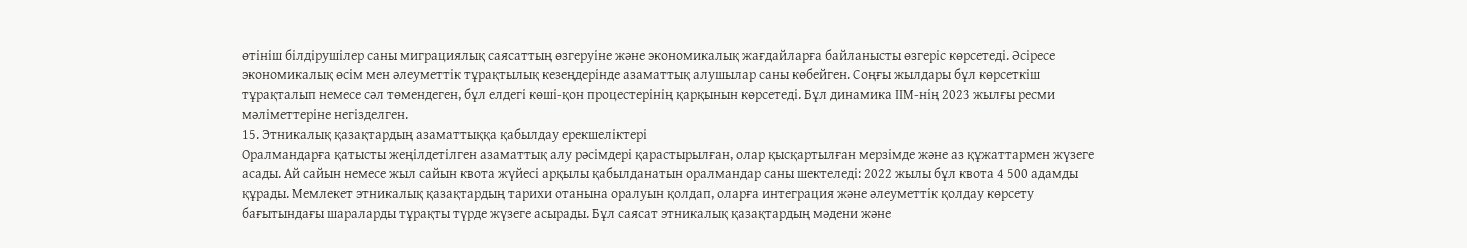өтініш білдірушілер саны миграциялық саясаттың өзгеруіне және экономикалық жағдайларға байланысты өзгеріс көрсетеді. Әсіресе экономикалық өсім мен әлеуметтік тұрақтылық кезеңдерінде азаматтық алушылар саны көбейген. Соңғы жылдары бұл көрсеткіш тұрақталып немесе сәл төмендеген, бұл елдегі көші-қон процестерінің қарқынын көрсетеді. Бұл динамика ІІМ-нің 2023 жылғы ресми мәліметтеріне негізделген.
15. Этникалық қазақтардың азаматтыққа қабылдау ерекшеліктері
Оралмандарға қатысты жеңілдетілген азаматтық алу рәсімдері қарастырылған, олар қысқартылған мерзімде және аз құжаттармен жүзеге асады. Ай сайын немесе жыл сайын квота жүйесі арқылы қабылданатын оралмандар саны шектеледі: 2022 жылы бұл квота 4 500 адамды құрады. Мемлекет этникалық қазақтардың тарихи отанына оралуын қолдап, оларға интеграция және әлеуметтік қолдау көрсету бағытындағы шараларды тұрақты түрде жүзеге асырады. Бұл саясат этникалық қазақтардың мәдени және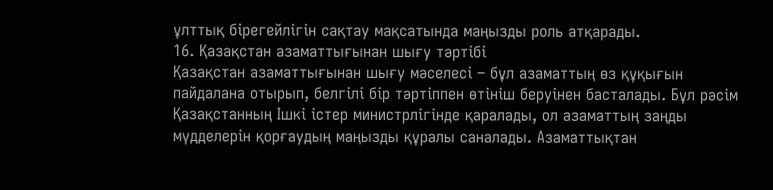ұлттық бірегейлігін сақтау мақсатында маңызды роль атқарады.
16. Қазақстан азаматтығынан шығу тәртібі
Қазақстан азаматтығынан шығу мәселесі – бұл азаматтың өз құқығын пайдалана отырып, белгілі бір тәртіппен өтініш беруінен басталады. Бұл рәсім Қазақстанның Ішкі істер министрлігінде қаралады, ол азаматтың заңды мүдделерін қорғаудың маңызды құралы саналады. Азаматтықтан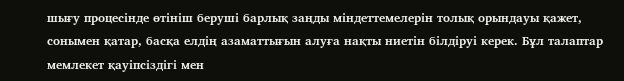шығу процесінде өтініш беруші барлық заңды міндеттемелерін толық орындауы қажет, сонымен қатар, басқа елдің азаматтығын алуға нақты ниетін білдіруі керек. Бұл талаптар мемлекет қауіпсіздігі мен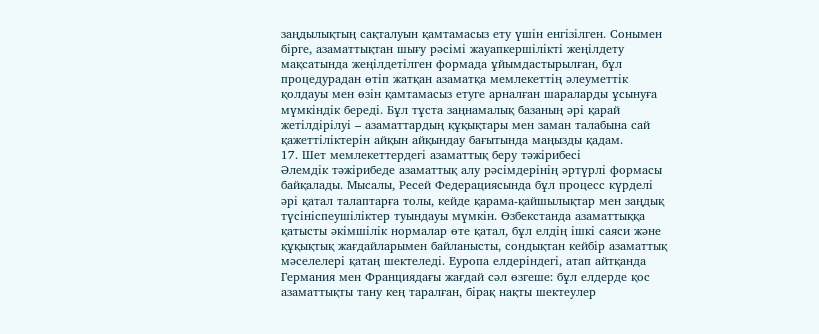заңдылықтың сақталуын қамтамасыз ету үшін енгізілген. Сонымен бірге, азаматтықтан шығу рәсімі жауапкершілікті жеңілдету мақсатында жеңілдетілген формада ұйымдастырылған, бұл процедурадан өтіп жатқан азаматқа мемлекеттің әлеуметтік қолдауы мен өзін қамтамасыз етуге арналған шараларды ұсынуға мүмкіндік береді. Бұл тұста заңнамалық базаның әрі қарай жетілдірілуі – азаматтардың құқықтары мен заман талабына сай қажеттіліктерін айқын айқындау бағытында маңызды қадам.
17. Шет мемлекеттердегі азаматтық беру тәжірибесі
Әлемдік тәжірибеде азаматтық алу рәсімдерінің әртүрлі формасы байқалады. Мысалы, Ресей Федерациясында бұл процесс күрделі әрі қатал талаптарға толы, кейде қарама-қайшылықтар мен заңдық түсініспеушіліктер туындауы мүмкін. Өзбекстанда азаматтыққа қатысты әкімшілік нормалар өте қатал, бұл елдің ішкі саяси және құқықтық жағдайларымен байланысты, сондықтан кейбір азаматтық мәселелері қатаң шектеледі. Еуропа елдеріндегі, атап айтқанда Германия мен Франциядағы жағдай сәл өзгеше: бұл елдерде қос азаматтықты тану кең таралған, бірақ нақты шектеулер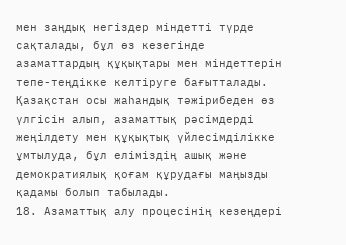мен заңдық негіздер міндетті түрде сақталады, бұл өз кезегінде азаматтардың құқықтары мен міндеттерін тепе-теңдікке келтіруге бағытталады. Қазақстан осы жаһандық тәжірибеден өз үлгісін алып, азаматтық рәсімдерді жеңілдету мен құқықтық үйлесімділікке ұмтылуда, бұл еліміздің ашық және демократиялық қоғам құрудағы маңызды қадамы болып табылады.
18. Азаматтық алу процесінің кезеңдері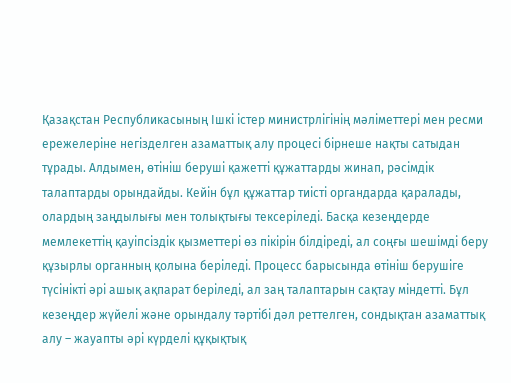Қазақстан Республикасының Ішкі істер министрлігінің мәліметтері мен ресми ережелеріне негізделген азаматтық алу процесі бірнеше нақты сатыдан тұрады. Алдымен, өтініш беруші қажетті құжаттарды жинап, рәсімдік талаптарды орындайды. Кейін бұл құжаттар тиісті органдарда қаралады, олардың заңдылығы мен толықтығы тексеріледі. Басқа кезеңдерде мемлекеттің қауіпсіздік қызметтері өз пікірін білдіреді, ал соңғы шешімді беру құзырлы органның қолына беріледі. Процесс барысында өтініш берушіге түсінікті әрі ашық ақпарат беріледі, ал заң талаптарын сақтау міндетті. Бұл кезеңдер жүйелі және орындалу тәртібі дәл реттелген, сондықтан азаматтық алу – жауапты әрі күрделі құқықтық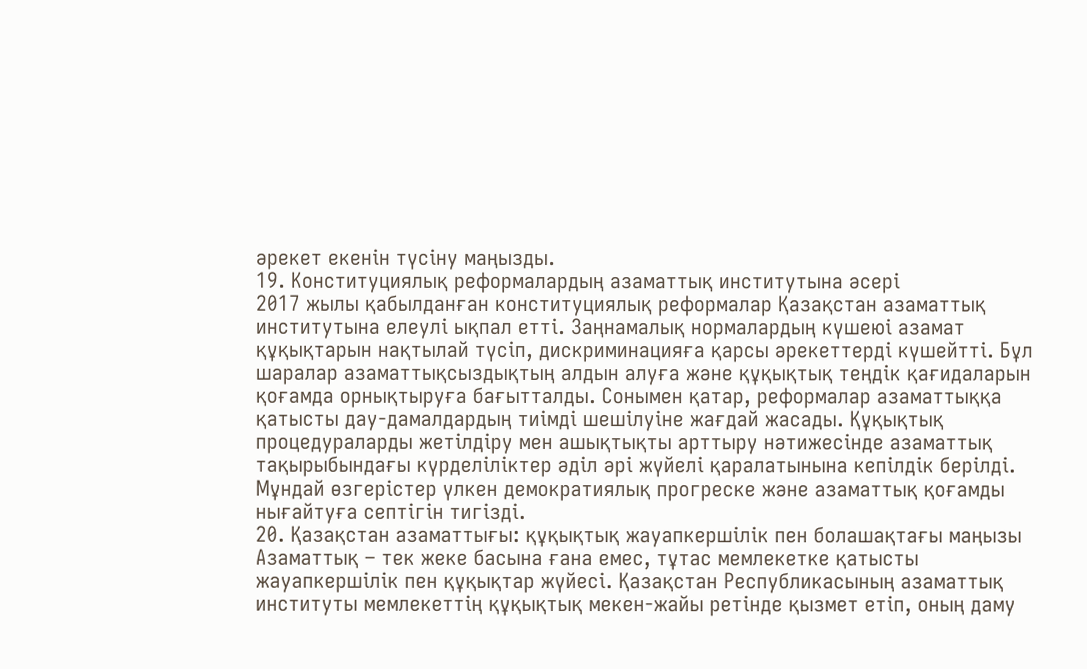әрекет екенін түсіну маңызды.
19. Конституциялық реформалардың азаматтық институтына әсері
2017 жылы қабылданған конституциялық реформалар Қазақстан азаматтық институтына елеулі ықпал етті. Заңнамалық нормалардың күшеюі азамат құқықтарын нақтылай түсіп, дискриминацияға қарсы әрекеттерді күшейтті. Бұл шаралар азаматтықсыздықтың алдын алуға және құқықтық теңдік қағидаларын қоғамда орнықтыруға бағытталды. Сонымен қатар, реформалар азаматтыққа қатысты дау-дамалдардың тиімді шешілуіне жағдай жасады. Құқықтық процедураларды жетілдіру мен ашықтықты арттыру нәтижесінде азаматтық тақырыбындағы күрделіліктер әділ әрі жүйелі қаралатынына кепілдік берілді. Мұндай өзгерістер үлкен демократиялық прогреске және азаматтық қоғамды нығайтуға септігін тигізді.
20. Қазақстан азаматтығы: құқықтық жауапкершілік пен болашақтағы маңызы
Азаматтық – тек жеке басына ғана емес, тұтас мемлекетке қатысты жауапкершілік пен құқықтар жүйесі. Қазақстан Республикасының азаматтық институты мемлекеттің құқықтық мекен-жайы ретінде қызмет етіп, оның даму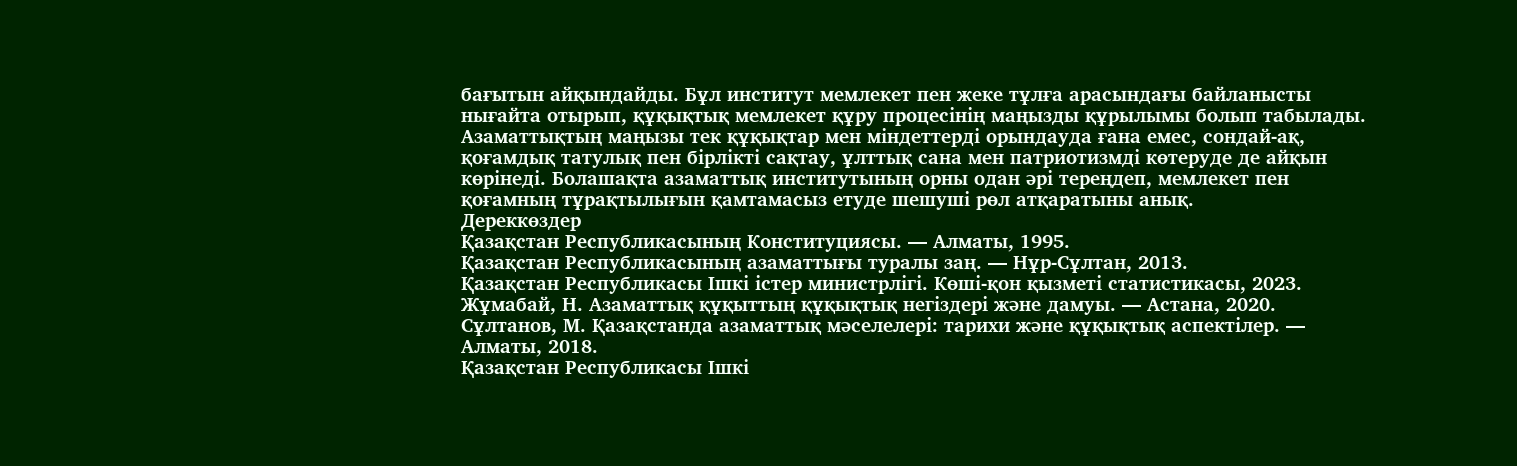бағытын айқындайды. Бұл институт мемлекет пен жеке тұлға арасындағы байланысты нығайта отырып, құқықтық мемлекет құру процесінің маңызды құрылымы болып табылады. Азаматтықтың маңызы тек құқықтар мен міндеттерді орындауда ғана емес, сондай-ақ, қоғамдық татулық пен бірлікті сақтау, ұлттық сана мен патриотизмді көтеруде де айқын көрінеді. Болашақта азаматтық институтының орны одан әрі тереңдеп, мемлекет пен қоғамның тұрақтылығын қамтамасыз етуде шешуші рөл атқаратыны анық.
Дереккөздер
Қазақстан Республикасының Конституциясы. — Алматы, 1995.
Қазақстан Республикасының азаматтығы туралы заң. — Нұр-Сұлтан, 2013.
Қазақстан Республикасы Ішкі істер министрлігі. Көші-қон қызметі статистикасы, 2023.
Жұмабай, Н. Азаматтық құқыттың құқықтық негіздері және дамуы. — Астана, 2020.
Сұлтанов, М. Қазақстанда азаматтық мәселелері: тарихи және құқықтық аспектілер. — Алматы, 2018.
Қазақстан Республикасы Ішкі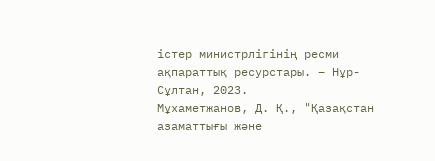істер министрлігінің ресми ақпараттық ресурстары. – Нұр-Сұлтан, 2023.
Мұхаметжанов, Д. Қ., "Қазақстан азаматтығы және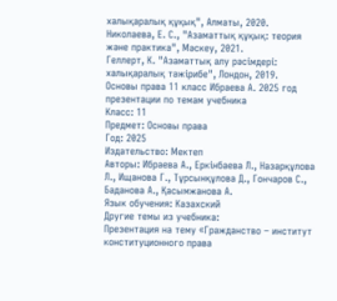халықаралық құқық", Алматы, 2020.
Николаева, Е. С., "Азаматтық құқық: теория және практика", Мәскеу, 2021.
Геллерт, К. "Азаматтық алу рәсімдері: халықаралық тәжірибе", Лондон, 2019.
Основы права 11 класс Ибраева А. 2025 год презентации по темам учебника
Класс: 11
Предмет: Основы права
Год: 2025
Издательство: Мектеп
Авторы: Ибраева А., Еркінбаева Л., Назарқұлова Л., Ищанова Г., Тұрсынқұлова Д., Гончаров С., Баданова А., Қасымжанова А.
Язык обучения: Казахский
Другие темы из учебника:
Презентация на тему «Гражданство – институт конституционного права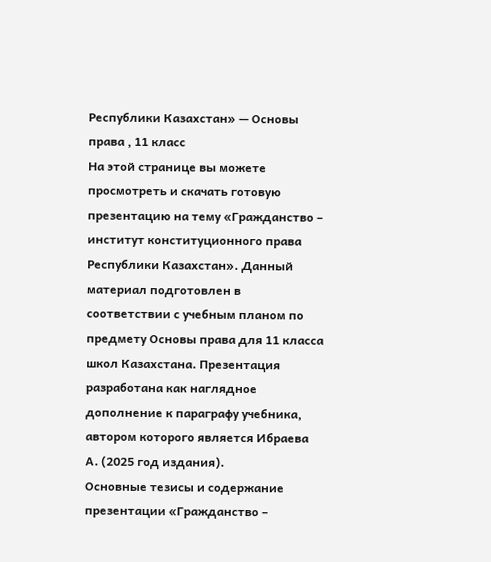Республики Казахстан» — Основы права , 11 класс
На этой странице вы можете просмотреть и скачать готовую презентацию на тему «Гражданство – институт конституционного права Республики Казахстан». Данный материал подготовлен в соответствии с учебным планом по предмету Основы права для 11 класса школ Казахстана. Презентация разработана как наглядное дополнение к параграфу учебника, автором которого является Ибраева А. (2025 год издания).
Основные тезисы и содержание презентации «Гражданство –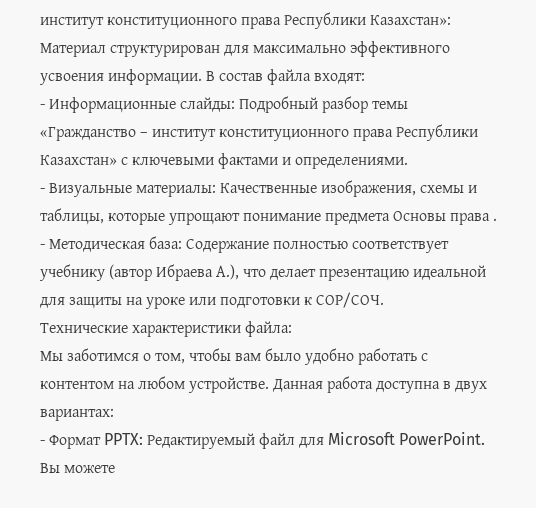институт конституционного права Республики Казахстан»:
Материал структурирован для максимально эффективного усвоения информации. В состав файла входят:
- Информационные слайды: Подробный разбор темы «Гражданство – институт конституционного права Республики Казахстан» с ключевыми фактами и определениями.
- Визуальные материалы: Качественные изображения, схемы и таблицы, которые упрощают понимание предмета Основы права .
- Методическая база: Содержание полностью соответствует учебнику (автор Ибраева А.), что делает презентацию идеальной для защиты на уроке или подготовки к СОР/СОЧ.
Технические характеристики файла:
Мы заботимся о том, чтобы вам было удобно работать с контентом на любом устройстве. Данная работа доступна в двух вариантах:
- Формат PPTX: Редактируемый файл для Microsoft PowerPoint. Вы можете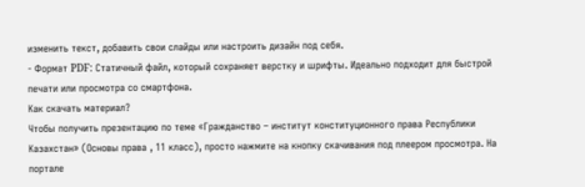изменить текст, добавить свои слайды или настроить дизайн под себя.
- Формат PDF: Статичный файл, который сохраняет верстку и шрифты. Идеально подходит для быстрой печати или просмотра со смартфона.
Как скачать материал?
Чтобы получить презентацию по теме «Гражданство – институт конституционного права Республики Казахстан» (Основы права , 11 класс), просто нажмите на кнопку скачивания под плеером просмотра. На портале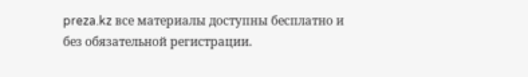preza.kz все материалы доступны бесплатно и без обязательной регистрации.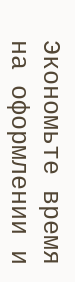Экономьте время на оформлении и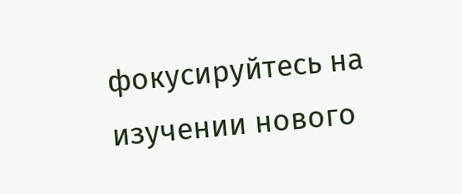фокусируйтесь на изучении нового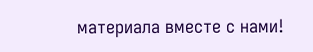материала вместе с нами!